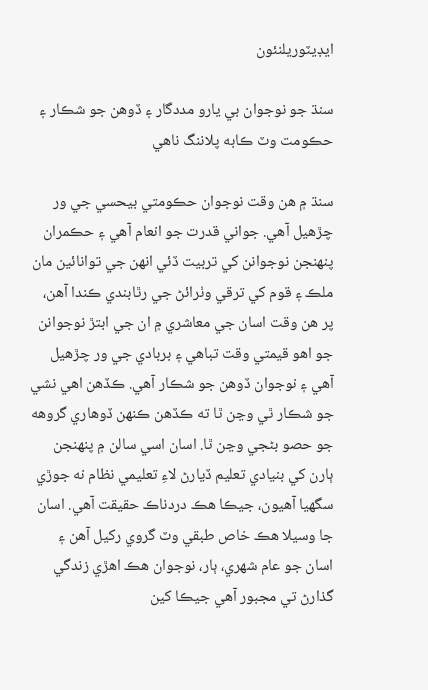ايڊيٽوريلنئون

سنڌ جو نوجوان بي يارو مددگار ۽ ڏوهن جو شڪار ۽ حڪومت وٽ ڪابه پلاننگ ناهي

سنڌ ۾ هن وقت نوجوان حڪومتي بيحسي جي ور چڙهيل آهي. جواني قدرت جو انعام آهي ۽ حڪمران پنهنجن نوجوانن کي تربيت ڏئي انهن جي توانائين مان ملڪ ۽ قوم کي ترقي وٺرائڻ جي رٿابندي ڪندا آهن، پر هن وقت اسان جي معاشري ۾ ان جي ابتڙ نوجوانن جو اهو قيمتي وقت تباهي ۽ بربادي جي ور چڙهيل آهي ۽ نوجوان ڏوهن جو شڪار آهي. ڪڏهن اهي نشي جو شڪار ٿي وڃن ٿا ته ڪڏهن ڪنهن ڏوهاري گروهه جو حصو بڻجي وڃن ٿا. اسان اسي سالن ۾ پنهنجن ٻارن کي بنيادي تعليم ڏيارڻ لاءِ تعليمي نظام نه جوڙي سگهيا آهيون، جيڪا هڪ دردناڪ حقيقت آهي. اسان جا وسيلا هڪ خاص طبقي وٽ گروي رکيل آهن ۽ اسان جو عام شهري، ٻار، نوجوان هڪ اهڙي زندگي گذارڻ تي مجبور آهي جيڪا کين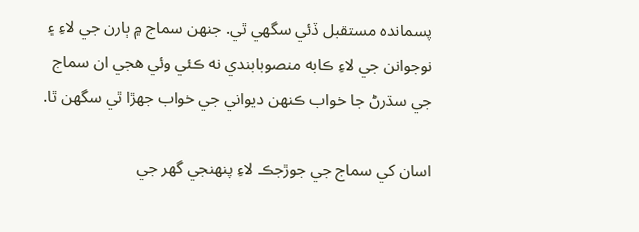پسمانده مستقبل ڏئي سگهي ٿي. جنهن سماج ۾ ٻارن جي لاءِ ۽ نوجوانن جي لاءِ ڪابه منصوبابندي نه ڪئي وئي هجي ان سماج جي سڌرڻ جا خواب ڪنهن ديواني جي خواب جهڙا ٿي سگهن ٿا.

اسان کي سماج جي جوڙجڪ لاءِ پنهنجي گهر جي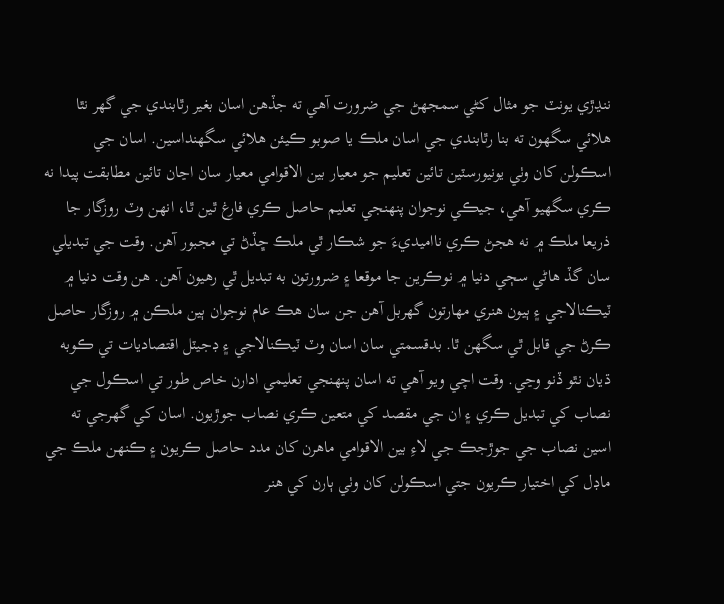ننڍڙي يونٽ جو مثال کڻي سمجهڻ جي ضرورت آهي ته جڏهن اسان بغير رٿابندي جي گهر نٿا هلائي سگهون ته بنا رٿابندي جي اسان ملڪ يا صوبو ڪيئن هلائي سگهنداسين. اسان جي اسڪولن کان وٺي يونيورسٽين تائين تعليم جو معيار بين الاقوامي معيار سان اڃان تائين مطابقت پيدا نه ڪري سگهيو آهي، جيڪي نوجوان پنهنجي تعليم حاصل ڪري فارغ ٿين ٿا، انهن وٽ روزگار جا ذريعا ملڪ ۾ نه هجڻ ڪري نااميديءَ جو شڪار ٿي ملڪ ڇڏڻ تي مجبور آهن. وقت جي تبديلي سان گڏ هاڻي سڄي دنيا ۾ نوڪرين جا موقعا ۽ ضرورتون به تبديل ٿي رهيون آهن. هن وقت دنيا ۾ ٽيڪنالاجي ۽ ٻيون هنري مهارتون گهربل آهن جن سان هڪ عام نوجوان ٻين ملڪن ۾ روزگار حاصل ڪرڻ جي قابل ٿي سگهن ٿا. بدقسمتي سان اسان وٽ ٽيڪنالاجي ۽ ڊجيٽل اقتصاديات تي ڪوبه ڌيان نٿو ڏنو وڃي. وقت اچي ويو آهي ته اسان پنهنجي تعليمي ادارن خاص طور تي اسڪول جي نصاب کي تبديل ڪري ۽ ان جي مقصد کي متعين ڪري نصاب جوڙيون. اسان کي گهرجي ته اسين نصاب جي جوڙجڪ جي لاءِ بين الاقوامي ماهرن کان مدد حاصل ڪريون ۽ ڪنهن ملڪ جي ماڊل کي اختيار ڪريون جتي اسڪولن کان وٺي ٻارن کي هنر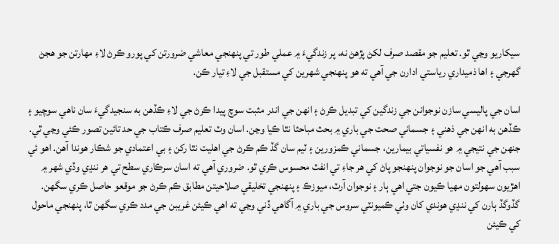سيکاريو وڃي ٿو. تعليم جو مقصد صرف لکڻ پڙهڻ نه، پر زندگيءَ ۾ عملي طور تي پنهنجي معاشي ضرورتن کي پورو ڪرڻ لاءِ مهارتن جو هجڻ گهرجي ۽ اها ذميداري رياستي ادارن جي آهي ته هو پنهنجي شهرين کي مستقبل جي لاءِ تيار ڪن.

اسان جي پاليسي سازن نوجوانن جي زندگين کي تبديل ڪرڻ ۽ انهن جي اندر مثبت سوچ پيدا ڪرڻ جي لاءِ ڪڏهن به سنجيدگيءَ سان ناهي سوچيو ۽ ڪڏهن به انهن جي ذهني ۽ جسماني صحت جي باري ۾ بحث مباحثا نٿا ڪيا وڃن. اسان وٽ تعليم صرف ڪتاب جي حد تائين تصور ڪئي وڃي ٿي. جنهن جي نتيجي ۾ هو نفسياتي بيمارين، جسماني ڪمزورين ۽ ٽيم سان گڏ ڪم ڪرڻ جي اهليت نٿا رکن ۽ بي اعتمادي جو شڪار هوندا آهن. اهو ئي سبب آهي جو اسان جو نوجوان پنهنجو پاڻ کي هر جاءِ تي انفٽ محسوس ڪري ٿو. ضروري آهي ته اسان سرڪاري سطح تي هر ننڍي وڏي شهر ۾ اهڙيون سهولتون مهيا ڪيون جتي اهي ٻار ۽ نوجوان آرٽ، ميوزڪ ۽ پنهنجي تخليقي صلاحيتن مطابق ڪم ڪرڻ جو موقعو حاصل ڪري سگهن. گڏوگڏ ٻارن کي ننڍي هوندي کان وٺي ڪميونٽي سروس جي باري ۾ آگاهي ڏني وڃي ته اهي ڪيئن غريبن جي مدد ڪري سگهن ٿا، پنهنجي ماحول کي ڪيئن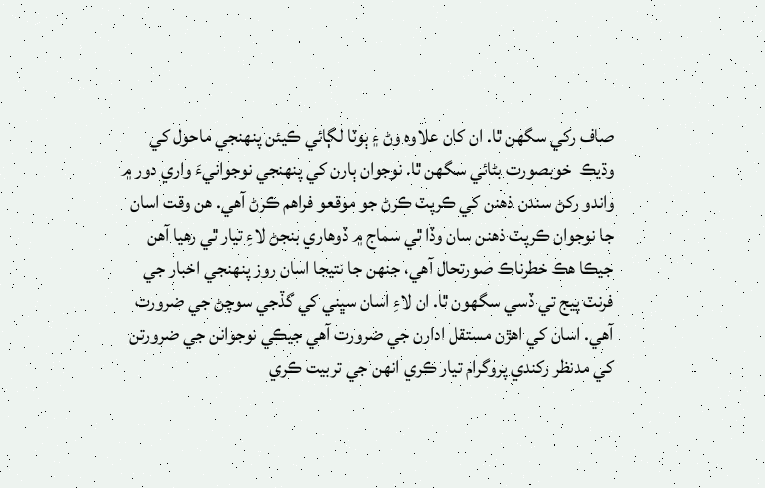صاف رکي سگهن ٿا. ان کان علاوه وڻ ۽ ٻوٽا لڳائي ڪيئن پنهنجي ماحول کي وڌيڪ  خوبصورت بڻائي سگهن ٿا. نوجوان ٻارن کي پنهنجي نوجوانيءَ واري دور ۾ واندو رکڻ سندن ذهنن کي ڪرپٽ ڪرڻ جو موقعو فراهم ڪرڻ آهي. هن وقت اسان جا نوجوان ڪرپٽ ذهنن سان وڏا ٿي سماج ۾ ڏوهاري بنجڻ لاءِ تيار ٿي رهيا آهن جيڪا هڪ خطرناڪ صورتحال آهي، جنهن جا نتيجا اسان روز پنهنجي اخبار جي فرنٽ پيج تي ڏسي سگهون ٿا. ان لاءِ اسان سڀني کي گڏجي سوچڻ جي ضرورت آهي. اسان کي اهڙن مستقل ادارن جي ضرورت آهي جيڪي نوجوانن جي ضرورتن کي مدنظر رکندي پروگرام تيار ڪري انهن جي تربيت ڪري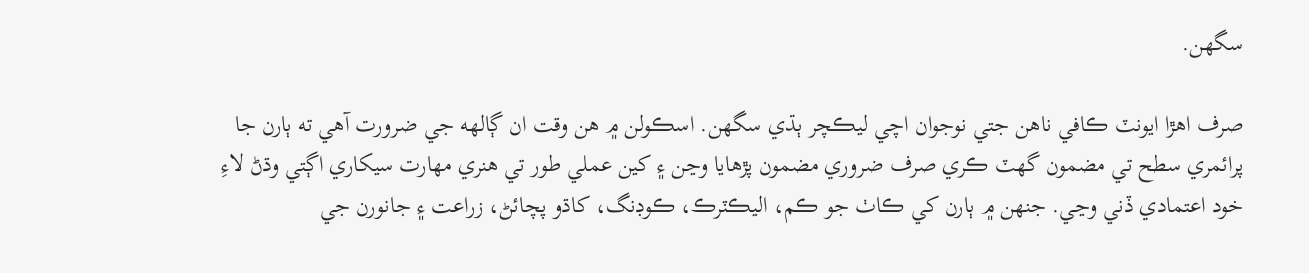سگهن.

صرف اهڙا ايونٽ ڪافي ناهن جتي نوجوان اچي ليڪچر ٻڌي سگهن. اسڪولن ۾ هن وقت ان ڳالهه جي ضرورت آهي ته ٻارن جا پرائمري سطح تي مضمون گهٽ ڪري صرف ضروري مضمون پڙهايا وڃن ۽ کين عملي طور تي هنري مهارت سيکاري اڳتي وڌڻ لاءِ خود اعتمادي ڏني وڃي. جنهن ۾ ٻارن کي ڪاٺ جو ڪم، اليڪٽرڪ، ڪوڊنگ، کاڌو پچائڻ، زراعت ۽ جانورن جي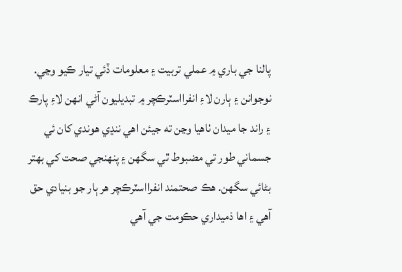پالنا جي باري ۾ عملي تربيت ۽ معلومات ڏئي تيار ڪيو وڃي. نوجوانن ۽ ٻارن لاءِ انفرااسٽرڪچر ۾ تبديليون آڻي انهن لاءِ پارڪ ۽ راند جا ميدان ٺاهيا وڃن ته جيئن اهي ننڍي هوندي کان ئي جسماني طور تي مضبوط ٿي سگهن ۽ پنهنجي صحت کي بهتر بڻائي سگهن. هڪ صحتمند انفرااسٽرڪچر هر ٻار جو بنيادي حق آهي ۽ اها ذميداري حڪومت جي آهي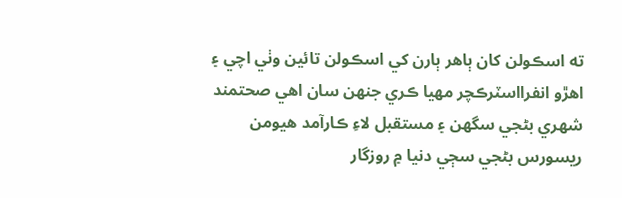ته اسڪولن کان ٻاهر ٻارن کي اسڪولن تائين وٺي اچي ۽ اهڙو انفرااسٽرڪچر مهيا ڪري جنهن سان اهي صحتمند شهري بڻجي سگهن ۽ مستقبل لاءِ ڪارآمد هيومن ريسورس بڻجي سڄي دنيا ۾ روزگار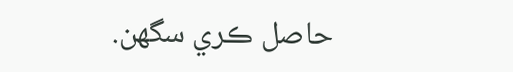حاصل ڪري سگهن.